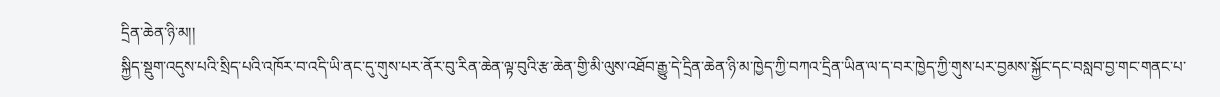དྲིན་ཆེན་ཉི་མ།།
སྐྱིད་སྡུག་འདུས་པའི་སྲིད་པའི་འཁོར་བ་འདི་ཡི་ནང་དུ་གུས་པར་ནོར་བུ་རིན་ཆེན་ལྟ་བུའི་རྩ་ཆེན་གྱི་མི་ལུས་འཐོབ་རྒྱུ་དེ་དྲིན་ཆེན་ཉི་མ་ཁྱེད་ཀྱི་བཀའ་དྲིན་ཡིན་ལ་ད་བར་ཁྱེད་ཀྱི་གུས་པར་བྱམས་སྐྱོང་དང་བསླབ་བྱ་གང་གནང་པ་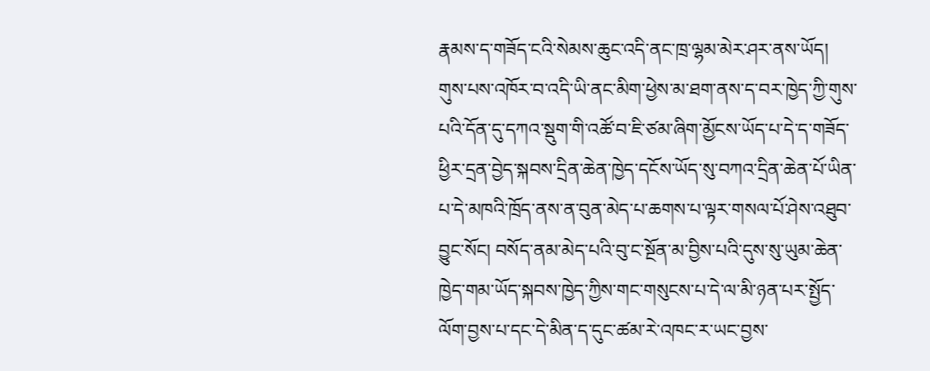རྣམས་ད་གཟོད་ངའི་སེམས་ཆུང་འདི་ནང་ཁྲ་ལྷམ་མེར་ཤར་ནས་ཡོད། གུས་པས་འཁོར་བ་འདི་ཡི་ནང་མིག་ཕྱེས་མ་ཐག་ནས་ད་བར་ཁྱེད་ཀྱི་གུས་པའི་དོན་དུ་དཀའ་སྡུག་གི་འཚོ་བ་ཇི་ཙམ་ཞིག་མྱོངས་ཡོད་པ་དེ་ད་གཟོད་ཕྱིར་དྲན་བྱེད་སྐབས་དྲིན་ཆེན་ཁྱེད་དངོས་ཡོད་སུ་བཀའ་དྲིན་ཆེན་པོ་ཡིན་པ་དེ་མཁའི་ཁྲོད་ནས་ན་བུན་མེད་པ་ཆགས་པ་ལྟར་གསལ་པོ་ཤེས་འཐུབ་བྱུང་སོང། བསོད་ནམ་མེད་པའི་བུ་ང་སྔོན་མ་བྱིས་པའི་དུས་སུ་ཡུམ་ཆེན་ཁྱེད་གམ་ཡོད་སྐབས་ཁྱེད་ཀྱིས་གང་གསུངས་པ་དེ་ལ་མི་ཉན་པར་སྤྱོད་ལོག་བྱས་པ་དང་དེ་མིན་ད་དུང་ཚམ་རེ་འཁང་ར་ཡང་བྱས་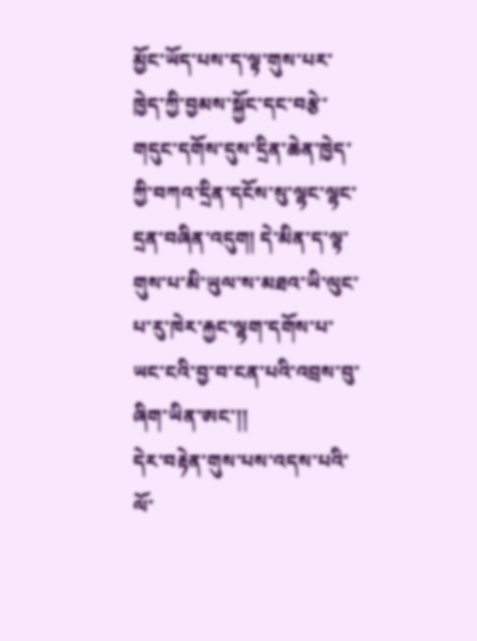མྱོང་ཡོད་པས་ད་ལྟ་གུས་པར་ཁྱེད་ཀྱི་བྱམས་སྐྱོང་དང་བརྩེ་གདུང་དགོས་དུས་དྲིན་ཆེན་ཁྱེད་ཀྱི་བཀའ་དྲིན་དངོས་སུ་ལྷང་ལྷང་དྲན་བཞིན་འདུག། དེ་མིན་ད་ལྟ་གུས་པ་མི་ཡུལ་ས་མཐའ་ཡི་ལུང་པ་རུ་ཁེར་རྐྱང་ལྷག་དགོས་པ་ཡང་ངའི་བྱ་བ་ངན་པའི་འབྲས་བུ་ཞིག་ཡིན་ཨང་།།
དེར་བརྟེན་གུས་པས་འདས་པའི་ལོ་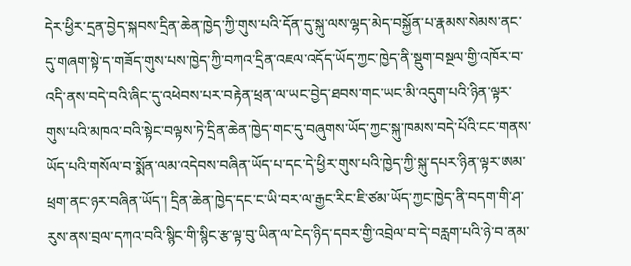དེར་ཕྱིར་དྲན་བྱེད་སྐབས་དྲིན་ཆེན་ཁྱེད་ཀྱི་གུས་པའི་དོན་དུ་སྐུ་ལས་ལྷད་མེད་བསྐྱོན་པ་རྣམས་སེམས་ནང་དུ་གཞག་སྟེ་ད་གཟོད་གུས་པས་ཁྱེད་ཀྱི་བཀའ་དྲིན་འཇལ་འདོད་ཡོད་ཀྱང་ཁྱེད་ནི་སྡུག་བསྔལ་གྱི་འཁོར་བ་འདི་ནས་བདེ་བའི་ཞིང་དུ་འཕེབས་པར་བརྟེན་ཕྲན་ལ་ཡང་བྱེད་ཐབས་གང་ཡང་མི་འདུག་པའི་ཉིན་ལྟར་གུས་པའི་མཁའ་བའི་སྟེང་བལྟས་ཏེ་དྲིན་ཆེན་ཁྱེད་གང་དུ་བཞུགས་ཡོད་ཀྱང་སྐུ་ཁམས་བདེ་པོའི་ངང་གནས་ཡོད་པའི་གསོལ་བ་སྨོན་ལམ་འདེབས་བཞིན་ཡོད་པ་དང་དེ་ཕྱིར་གུས་པའི་ཁྱེད་ཀྱི་སྐུ་དཔར་ཉིན་ལྟར་ཨམ་ཕྲག་ནང་ཉར་བཞིན་ཡོད་། དྲིན་ཆེན་ཁྱེད་དང་ང་ཡི་བར་ལ་རྒྱང་རིང་ཇི་ཙམ་ཡོད་ཀྱང་ཁྱེད་ནི་བདག་གི་ཤ་རུས་ནས་བྲལ་དཀའ་བའི་སྙིང་གི་སྙིང་རྩ་ལྟ་བུ་ཡིན་ལ་ངེད་ཉིད་དབར་གྱི་འབྲེལ་བ་དེ་བརླག་པའི་ཉེ་བ་ནམ་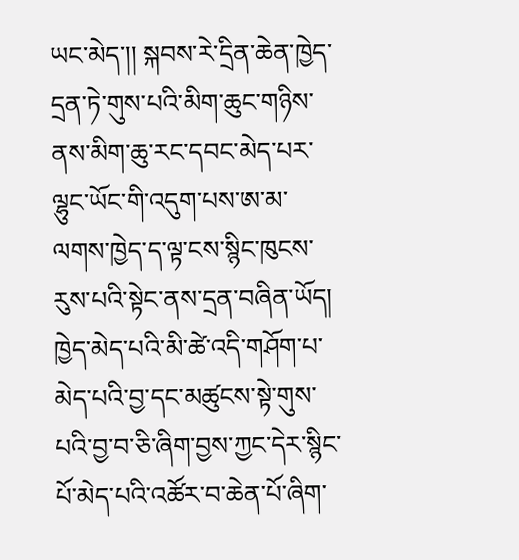ཡང་མེད་།། སྐབས་རེ་དྲིན་ཆེན་ཁྱེད་དྲན་ཏེ་གུས་པའི་མིག་ཆུང་གཉིས་ནས་མིག་ཆུ་རང་དབང་མེད་པར་ལྷུང་ཡོང་གི་འདུག་པས་ཨ་མ་ལགས་ཁྱེད་ད་ལྟ་ངས་སྙིང་ཁུངས་རུས་པའི་སྟེང་ནས་དྲན་བཞིན་ཡོད། ཁྱེད་མེད་པའི་མི་ཚེ་འདི་གཤོག་པ་མེད་པའི་བྱ་དང་མཚུངས་སྟེ་གུས་པའི་བྱ་བ་ཅི་ཞིག་བྱས་ཀྱང་དེར་སྙིང་པོ་མེད་པའི་འཚོར་བ་ཆེན་པོ་ཞིག་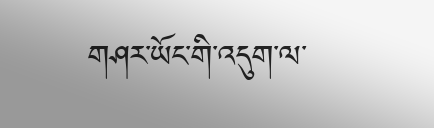གཤར་ཡོང་གི་འདུག་ལ་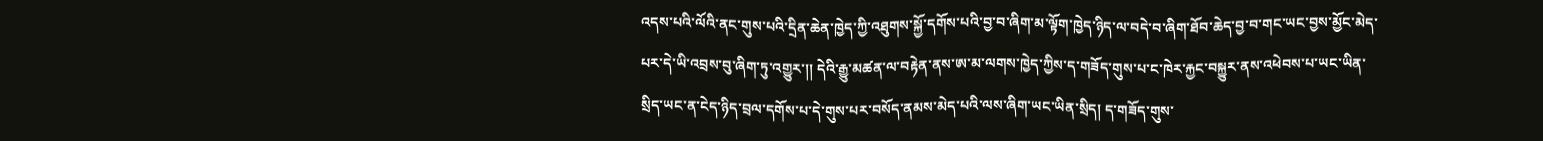འདས་པའི་ལོའི་ནང་གུས་པའི་དྲིན་ཆེན་ཁྱེད་ཀྱི་འཐུགས་སྐྱོ་དགོས་པའི་བྱ་བ་ཞིག་མ་ལྟོག་ཁྱེད་ཉིད་ལ་བདེ་བ་ཞིག་ཐོབ་ཆེད་བྱ་བ་གང་ཡང་བྱས་མྱོང་མེད་པར་དེ་ཡི་འབྲས་བུ་ཞིག་ཏུ་འགྱུར་།། དེའི་རྒྱུ་མཚན་ལ་བརྟེན་ནས་ཨ་མ་ལགས་ཁྱེད་ཀྱིས་ད་གཟོད་གུས་པ་ང་ཁེར་རྐྱང་བསྐྱུར་ནས་འཕེབས་པ་ཡང་ཡིན་སྲིད་ཡང་ན་ངེད་ཉིད་བྲལ་དགོས་པ་དེ་གུས་པར་བསོད་ནམས་མེད་པའི་ལས་ཞིག་ཡང་ཡིན་སྲིད། ད་གཟོད་གུས་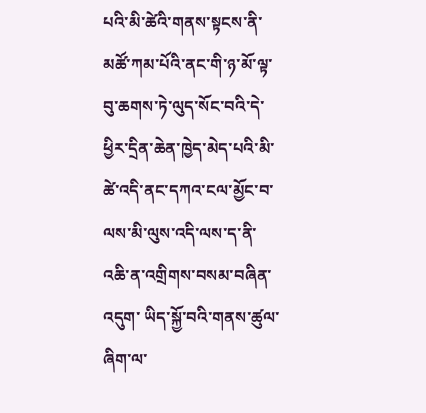པའི་མི་ཚེའི་གནས་སྟངས་ནི་མཚོ་ཀམ་པོའི་ནང་གི་ཉ་མོ་ལྟ་བུ་ཆགས་ཏེ་ལུད་སོང་བའི་དེ་ཕྱིར་དྲིན་ཆེན་ཁྱེད་མེད་པའི་མི་ཚེ་འདི་ནང་དཀའ་ངལ་མྱོང་བ་ལས་མི་ལུས་འདི་ལས་ད་ནི་འཆི་ན་འགྲིགས་བསམ་བཞིན་འདུག་ ཡིད་སྐྱོ་བའི་གནས་ཚུལ་ཞིག་ལ་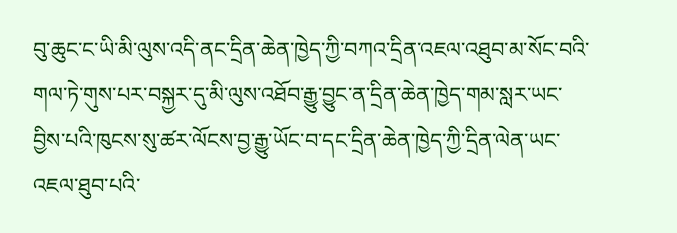བུ་ཆུང་ང་ཡི་མི་ལུས་འདི་ནང་དྲིན་ཆེན་ཁྱེད་ཀྱི་བཀའ་དྲིན་འཇལ་འཐུབ་མ་སོང་བའི་གལ་ཏེ་གུས་པར་བསྐྱར་དུ་མི་ལུས་འཐོབ་རྒྱུ་བྱུང་ན་དྲིན་ཆེན་ཁྱེད་གམ་སླར་ཡང་བྱིས་པའི་ཁུངས་སུ་ཚར་ལོངས་བྱ་རྒྱུ་ཡོང་བ་དང་དྲིན་ཆེན་ཁྱེད་ཀྱི་དྲིན་ལེན་ཡང་འཇལ་ཐུབ་པའི་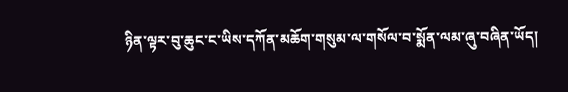ཉིན་ལྟར་བུ་ཆུང་ང་ཡིས་དཀོན་མཆོག་གསུམ་ལ་གསོལ་བ་སྨོན་ལམ་ཞུ་བཞིན་ཡོད།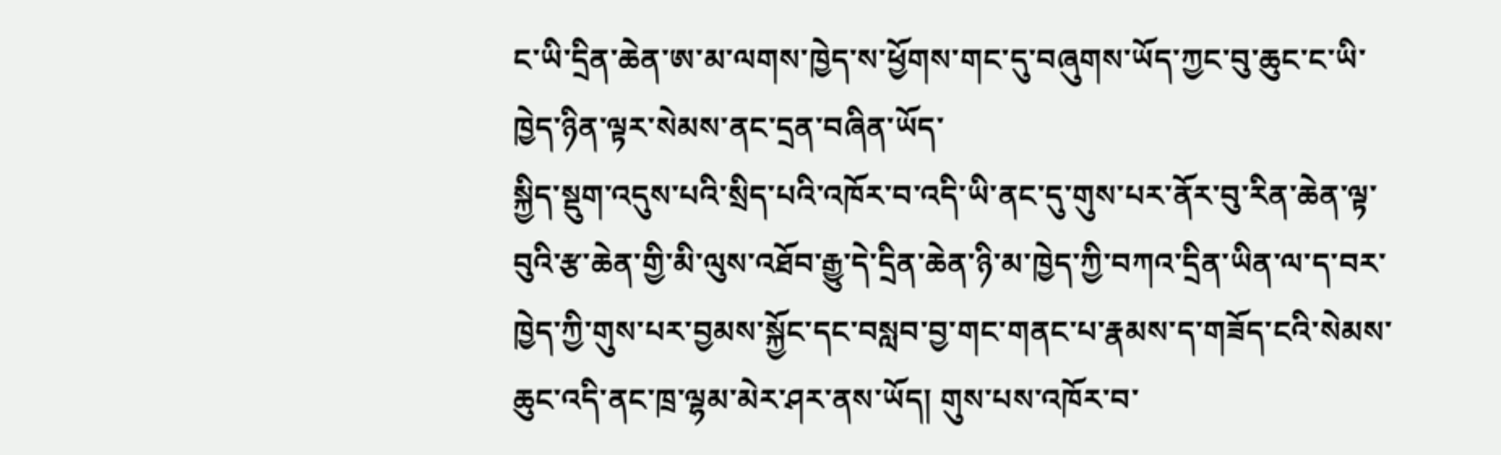ང་ཡི་དྲིན་ཆེན་ཨ་མ་ལགས་ཁྱེད་ས་ཕྱོགས་གང་དུ་བཞུགས་ཡོད་ཀྱང་བུ་ཆུང་ང་ཡི་ཁྱེད་ཉིན་ལྟར་སེམས་ནང་དྲན་བཞིན་ཡོད་
སྐྱིད་སྡུག་འདུས་པའི་སྲིད་པའི་འཁོར་བ་འདི་ཡི་ནང་དུ་གུས་པར་ནོར་བུ་རིན་ཆེན་ལྟ་བུའི་རྩ་ཆེན་གྱི་མི་ལུས་འཐོབ་རྒྱུ་དེ་དྲིན་ཆེན་ཉི་མ་ཁྱེད་ཀྱི་བཀའ་དྲིན་ཡིན་ལ་ད་བར་ཁྱེད་ཀྱི་གུས་པར་བྱམས་སྐྱོང་དང་བསླབ་བྱ་གང་གནང་པ་རྣམས་ད་གཟོད་ངའི་སེམས་ཆུང་འདི་ནང་ཁྲ་ལྷམ་མེར་ཤར་ནས་ཡོད། གུས་པས་འཁོར་བ་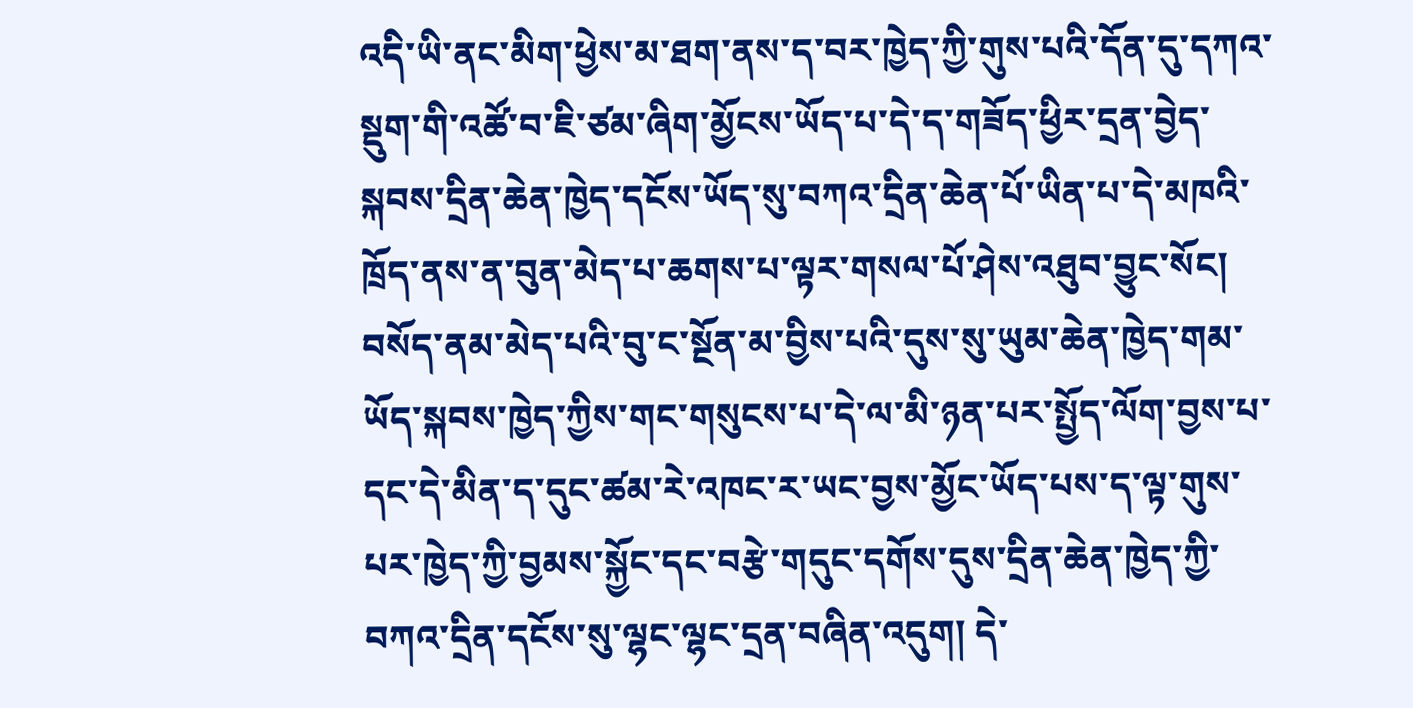འདི་ཡི་ནང་མིག་ཕྱེས་མ་ཐག་ནས་ད་བར་ཁྱེད་ཀྱི་གུས་པའི་དོན་དུ་དཀའ་སྡུག་གི་འཚོ་བ་ཇི་ཙམ་ཞིག་མྱོངས་ཡོད་པ་དེ་ད་གཟོད་ཕྱིར་དྲན་བྱེད་སྐབས་དྲིན་ཆེན་ཁྱེད་དངོས་ཡོད་སུ་བཀའ་དྲིན་ཆེན་པོ་ཡིན་པ་དེ་མཁའི་ཁྲོད་ནས་ན་བུན་མེད་པ་ཆགས་པ་ལྟར་གསལ་པོ་ཤེས་འཐུབ་བྱུང་སོང། བསོད་ནམ་མེད་པའི་བུ་ང་སྔོན་མ་བྱིས་པའི་དུས་སུ་ཡུམ་ཆེན་ཁྱེད་གམ་ཡོད་སྐབས་ཁྱེད་ཀྱིས་གང་གསུངས་པ་དེ་ལ་མི་ཉན་པར་སྤྱོད་ལོག་བྱས་པ་དང་དེ་མིན་ད་དུང་ཚམ་རེ་འཁང་ར་ཡང་བྱས་མྱོང་ཡོད་པས་ད་ལྟ་གུས་པར་ཁྱེད་ཀྱི་བྱམས་སྐྱོང་དང་བརྩེ་གདུང་དགོས་དུས་དྲིན་ཆེན་ཁྱེད་ཀྱི་བཀའ་དྲིན་དངོས་སུ་ལྷང་ལྷང་དྲན་བཞིན་འདུག། དེ་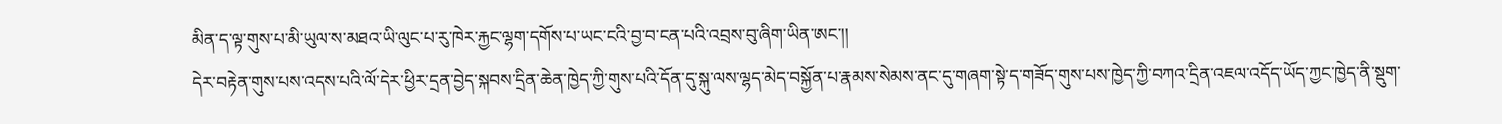མིན་ད་ལྟ་གུས་པ་མི་ཡུལ་ས་མཐའ་ཡི་ལུང་པ་རུ་ཁེར་རྐྱང་ལྷག་དགོས་པ་ཡང་ངའི་བྱ་བ་ངན་པའི་འབྲས་བུ་ཞིག་ཡིན་ཨང་།།
དེར་བརྟེན་གུས་པས་འདས་པའི་ལོ་དེར་ཕྱིར་དྲན་བྱེད་སྐབས་དྲིན་ཆེན་ཁྱེད་ཀྱི་གུས་པའི་དོན་དུ་སྐུ་ལས་ལྷད་མེད་བསྐྱོན་པ་རྣམས་སེམས་ནང་དུ་གཞག་སྟེ་ད་གཟོད་གུས་པས་ཁྱེད་ཀྱི་བཀའ་དྲིན་འཇལ་འདོད་ཡོད་ཀྱང་ཁྱེད་ནི་སྡུག་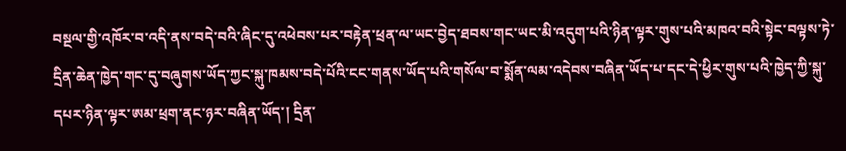བསྔལ་གྱི་འཁོར་བ་འདི་ནས་བདེ་བའི་ཞིང་དུ་འཕེབས་པར་བརྟེན་ཕྲན་ལ་ཡང་བྱེད་ཐབས་གང་ཡང་མི་འདུག་པའི་ཉིན་ལྟར་གུས་པའི་མཁའ་བའི་སྟེང་བལྟས་ཏེ་དྲིན་ཆེན་ཁྱེད་གང་དུ་བཞུགས་ཡོད་ཀྱང་སྐུ་ཁམས་བདེ་པོའི་ངང་གནས་ཡོད་པའི་གསོལ་བ་སྨོན་ལམ་འདེབས་བཞིན་ཡོད་པ་དང་དེ་ཕྱིར་གུས་པའི་ཁྱེད་ཀྱི་སྐུ་དཔར་ཉིན་ལྟར་ཨམ་ཕྲག་ནང་ཉར་བཞིན་ཡོད་། དྲིན་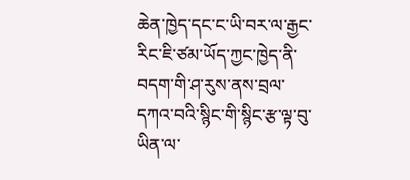ཆེན་ཁྱེད་དང་ང་ཡི་བར་ལ་རྒྱང་རིང་ཇི་ཙམ་ཡོད་ཀྱང་ཁྱེད་ནི་བདག་གི་ཤ་རུས་ནས་བྲལ་དཀའ་བའི་སྙིང་གི་སྙིང་རྩ་ལྟ་བུ་ཡིན་ལ་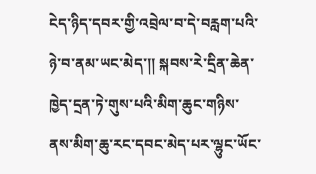ངེད་ཉིད་དབར་གྱི་འབྲེལ་བ་དེ་བརླག་པའི་ཉེ་བ་ནམ་ཡང་མེད་།། སྐབས་རེ་དྲིན་ཆེན་ཁྱེད་དྲན་ཏེ་གུས་པའི་མིག་ཆུང་གཉིས་ནས་མིག་ཆུ་རང་དབང་མེད་པར་ལྷུང་ཡོང་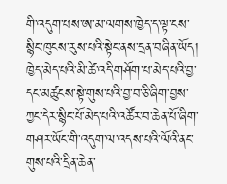གི་འདུག་པས་ཨ་མ་ལགས་ཁྱེད་ད་ལྟ་ངས་སྙིང་ཁུངས་རུས་པའི་སྟེང་ནས་དྲན་བཞིན་ཡོད། ཁྱེད་མེད་པའི་མི་ཚེ་འདི་གཤོག་པ་མེད་པའི་བྱ་དང་མཚུངས་སྟེ་གུས་པའི་བྱ་བ་ཅི་ཞིག་བྱས་ཀྱང་དེར་སྙིང་པོ་མེད་པའི་འཚོར་བ་ཆེན་པོ་ཞིག་གཤར་ཡོང་གི་འདུག་ལ་འདས་པའི་ལོའི་ནང་གུས་པའི་དྲིན་ཆེན་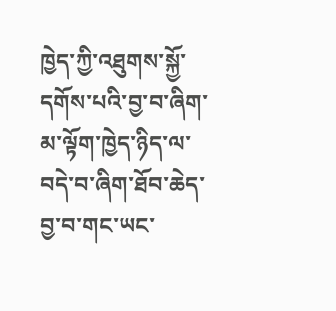ཁྱེད་ཀྱི་འཐུགས་སྐྱོ་དགོས་པའི་བྱ་བ་ཞིག་མ་ལྟོག་ཁྱེད་ཉིད་ལ་བདེ་བ་ཞིག་ཐོབ་ཆེད་བྱ་བ་གང་ཡང་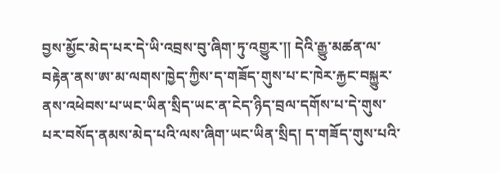བྱས་མྱོང་མེད་པར་དེ་ཡི་འབྲས་བུ་ཞིག་ཏུ་འགྱུར་།། དེའི་རྒྱུ་མཚན་ལ་བརྟེན་ནས་ཨ་མ་ལགས་ཁྱེད་ཀྱིས་ད་གཟོད་གུས་པ་ང་ཁེར་རྐྱང་བསྐྱུར་ནས་འཕེབས་པ་ཡང་ཡིན་སྲིད་ཡང་ན་ངེད་ཉིད་བྲལ་དགོས་པ་དེ་གུས་པར་བསོད་ནམས་མེད་པའི་ལས་ཞིག་ཡང་ཡིན་སྲིད། ད་གཟོད་གུས་པའི་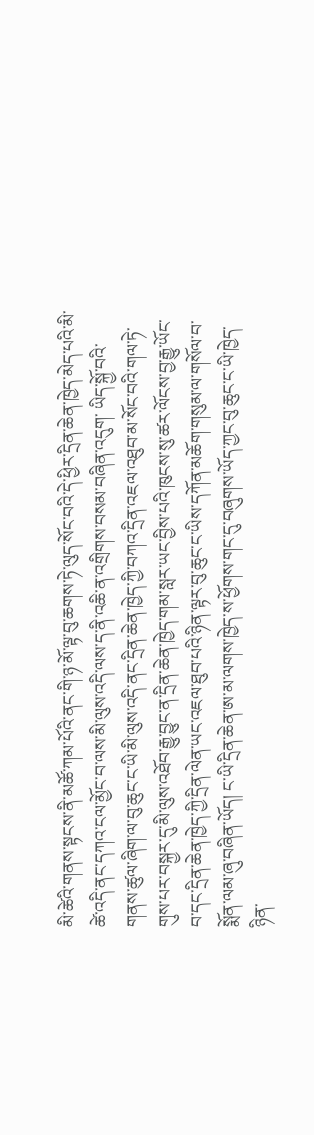མི་ཚེའི་གནས་སྟངས་ནི་མཚོ་ཀམ་པོའི་ནང་གི་ཉ་མོ་ལྟ་བུ་ཆགས་ཏེ་ལུད་སོང་བའི་དེ་ཕྱིར་དྲིན་ཆེན་ཁྱེད་མེད་པའི་མི་ཚེ་འདི་ནང་དཀའ་ངལ་མྱོང་བ་ལས་མི་ལུས་འདི་ལས་ད་ནི་འཆི་ན་འགྲིགས་བསམ་བཞིན་འདུག་ ཡིད་སྐྱོ་བའི་གནས་ཚུལ་ཞིག་ལ་བུ་ཆུང་ང་ཡི་མི་ལུས་འདི་ནང་དྲིན་ཆེན་ཁྱེད་ཀྱི་བཀའ་དྲིན་འཇལ་འཐུབ་མ་སོང་བའི་གལ་ཏེ་གུས་པར་བསྐྱར་དུ་མི་ལུས་འཐོབ་རྒྱུ་བྱུང་ན་དྲིན་ཆེན་ཁྱེད་གམ་སླར་ཡང་བྱིས་པའི་ཁུངས་སུ་ཚར་ལོངས་བྱ་རྒྱུ་ཡོང་བ་དང་དྲིན་ཆེན་ཁྱེད་ཀྱི་དྲིན་ལེན་ཡང་འཇལ་ཐུབ་པའི་ཉིན་ལྟར་བུ་ཆུང་ང་ཡིས་དཀོན་མཆོག་གསུམ་ལ་གསོལ་བ་སྨོན་ལམ་ཞུ་བཞིན་ཡོད། ང་ཡི་དྲིན་ཆེན་ཨ་མ་ལགས་ཁྱེད་ས་ཕྱོགས་གང་དུ་བཞུགས་ཡོད་ཀྱང་བུ་ཆུང་ང་ཡི་ཁྱེད་ཉིན་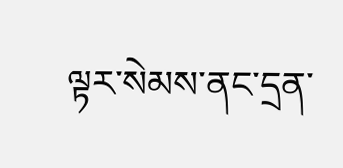ལྟར་སེམས་ནང་དྲན་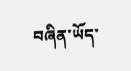བཞིན་ཡོད་